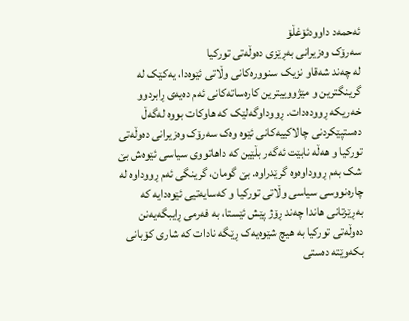ئەحمەد داوودئۆغڵۆ
سەرۆک وەزیرانی بەڕێزی دەوڵەتی تورکیا
لە چەند شەقاو نزیک سنوورەکانی وڵاتی ئێوەدا، یەکێک لە گرینگترین و مێژووییترین کارەساتەکانی ئەم دەیەی ڕابردوو خەریکە ڕوودەدات. ڕووداوگەلێک کە هاوکات بووە لەگەڵ دەستپێکردنی چالاکییەکانی ئێوە وەک سەرۆک وەزیرانی دەوڵەتی تورکیا و هەڵە نابێت ئەگەر بڵێین کە داهاتووی سیاسی ئێوەش بێ شک بەم ڕووداوەوە گرێدراوە. بێ گومان، گرینگی ئەم ڕووداوە لە چارەنووسی سیاسی وڵاتی تورکیا و کەسایەتیی ئێوەدایە کە بەڕێزتانی هاندا چەند ڕۆژ پێش ئێستا، بە فەرمی ڕایبگەیەنن دەوڵەتی تورکیا بە هیچ شێوەیەک ڕێگە نادات کە شاری کۆبانی بکەوێتە دەستی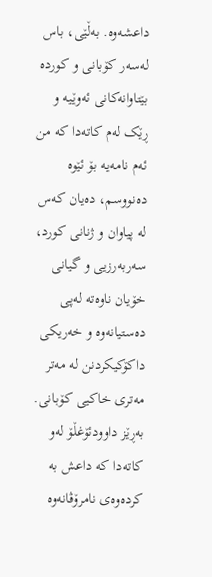داعشەوە. بەڵێی، باس لەسەر کۆبانی و کوردە بێتاوانەکانی ئەوێیە و ڕێک لەم کاتەدا کە من ئەم نامەیە بۆ ئێوە دەنووسم، دەیان کەس لە پیاوان و ژنانی کورد، سەربەرزیی و گیانی خۆیان ناوەتە لەپی دەستیانەوە و خەریکی داکۆکیکردنن لە مەتر مەتری خاکیی کۆبانی. بەڕێز داوودئۆغڵۆ لەو کاتەدا کە داعش بە کردەوەی نامرۆڤانەوە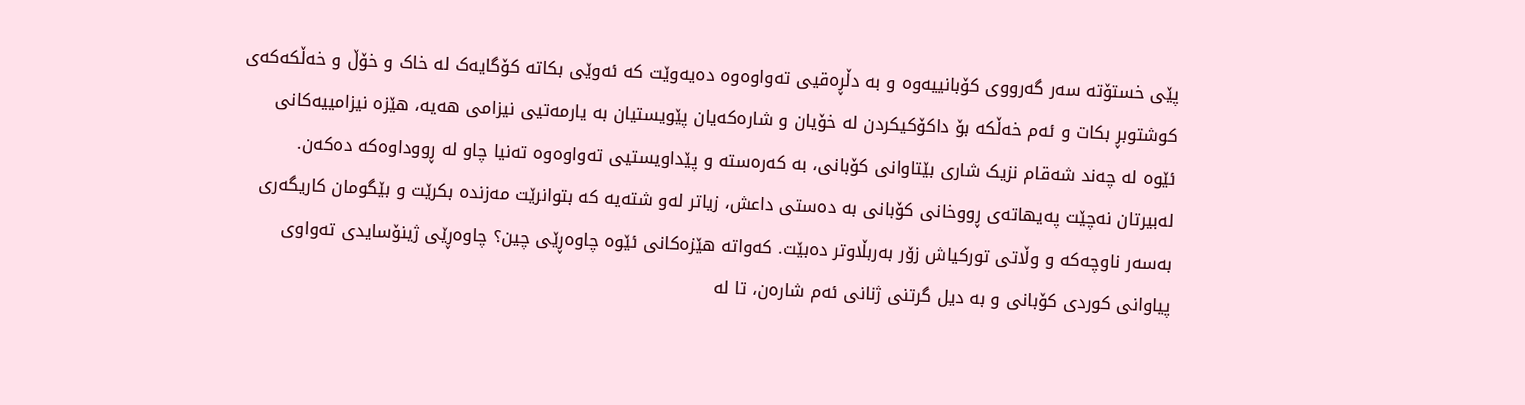پێی خستۆتە سەر گەرووی کۆبانییەوە و بە دڵڕەقیی تەواوەوە دەیەوێت کە ئەوێی بکاتە کۆگایەک لە خاک و خۆڵ و خەڵکەکەی کوشتوبڕ بکات و ئەم خەڵکە بۆ داکۆکیکردن لە خۆیان و شارەکەیان پێویستیان بە یارمەتیی نیزامی هەیە، هێزە نیزامییەکانی ئێوە لە چەند شەقام نزیک شاری بێتاوانی کۆبانی، بە کەرەستە و پێداویستیی تەواوەوە تەنیا چاو لە ڕووداوەکە دەکەن. لەبیرتان نەچێت پەیهاتەی ڕووخانی کۆبانی بە دەستی داعش، زیاتر لەو شتەیە کە بتوانرێت مەزندە بکرێت و بێگومان کاریگەری بەسەر ناوچەکە و وڵاتی تورکیاش زۆر بەربڵاوتر دەبێت. کەواتە هێزەکانی ئێوە چاوەڕێی چین؟ چاوەڕێی ژینۆسایدی تەواوی پیاوانی کوردی کۆبانی و بە دیل گرتنی ژنانی ئەم شارەن، تا لە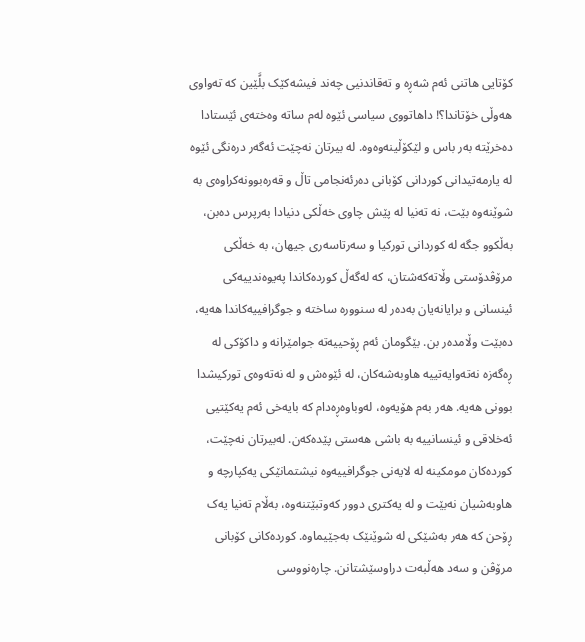کۆتایی هاتنی ئەم شەڕە و تەقاندنیی چەند فیشەکێک بلًَێین کە تەواوی هەوڵی خۆتاندا؟! داهاتووی سیاسی ئێوە لەم ساتە وەختەی ئێستادا دەخرێتە بەر باس و لێکۆڵینەوەوە. لە بیرتان نەچێت ئەگەر درەنگی ئێوە لە یارمەتیدانی کوردانی کۆبانی دەرئەنجامی تاڵ و قەرەبوونەکراوەی بە شوێنەوە بێت، نە تەنیا لە پێش چاوی خەڵکی دنیادا بەرپرس دەبن، بەڵکوو جگە لە کوردانی تورکیا و سەرتاسەری جیهان، بە خەڵکی مرۆڤدۆستی وڵاتەکەشتان، کە لەگەڵ کوردەکاندا پەیوەندییەکی ئینسانی و برایانەیان بەدەر لە سنوورە ساختە و جوگرافییەکاندا هەیە، دەبێت وڵامدەر بن. بێگومان ئەم ڕۆحییەتە جوامێرانە و داکۆکی لە ڕەگەزە نەتەوایەتییە هاوبەشەکان، لە ئێوەش و لە نەتەوەی تورکیشدا بوونی هەیە. هەر بەم هۆیەوە، لەوباوەڕەدام کە بایەخی ئەم یەکێتیی ئەخلاقی و ئینسانییە بە باشی هەستی پێدەکەن. لەبیرتان نەچێت، کوردەکان مومکینە لە لایەنی جوگرافییەوە نیشتمانێکی یەکپارچە و هاوبەشیان نەبێت و لە یەکتری دوور کەوتبێتنەوە، بەڵام تەنیا یەک ڕۆحن کە هەر بەشێکی لە شوێنێک بەجێیماوە. کوردەکانی کۆبانی مرۆڤن و سەد هەڵبەت دراوسێشتانن. چارەنووسی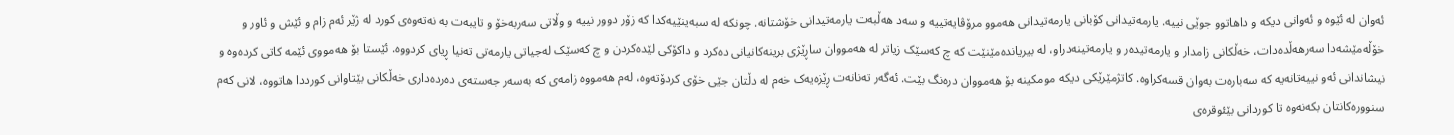ئەوان لە ئێوە و ئەوانی دیکە و داهاتوو جوێی نییە. یارمەتیدانی کۆبانی یارمەتیدانی هەموو مرۆڤایەتییە و سەد هەڵبەت یارمەتیدانی خۆشتانە. چونکە لە سبەینێیەکدا کە زۆر دوور نییە و وڵاتی سەربەخۆ و تایبەت بە نەتەوەی کورد لە ژێر ئەم زام و ئێش و ئاور و خۆڵەمێشەدا سەرهەڵدەدات، خەڵکانی زامدار و یارمەتیدەر و یارمەتینەدراو، لە بیریاندەمێنێت کە چ کەسێک زیاتر لە هەمووان ساڕێژی برینەکانیانی دەکرد و داکۆکی لێدەکردن و چ کەسێک لەجیاتی یارمەتی تەنیا ڕیای کردووە. ئێستا بۆ هەمووی ئێمە کاتی کردەوە و نیشاندانی ئەو نییەتانەیە کە سەبارەت بەوان قسەکراوە. کاتژمێرێکی دیکە مومکینە بۆ هەمووان درەنگ بێت. ئەگەر تەنانەت ڕێزەیەک خەم لە دڵتان جێی خۆی کردۆتەوە، لەم هەمووە زامەی کە بەسەر جەستەی دەردەداری خەڵکانی بێتاوانی کورددا هاتووە، لانی کەم سنوورەکانتان بکەنەوە تا کوردانی بێئوقرەی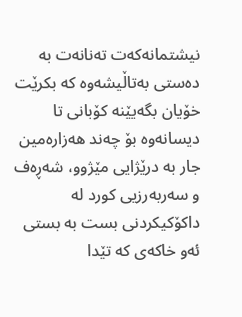نیشتمانەکەت تەنانەت بە دەستی بەتاڵیشەوە کە بکرێت خۆیان بگەیێنە کۆبانی تا دیسانەوە بۆ چەند هەزارەمین جار بە درێژایی مێژوو، شەڕەف و سەربەرزیی کورد لە داکۆکیکردنی بست بە بستی ئەو خاکەی کە تێدا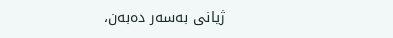ژیانی بەسەر دەبەن،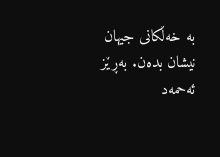بە خەڵکانی جیهان نیشان بدەن. بەڕێز ئەحمەد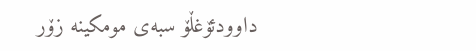داوودئۆغڵۆ سبەی مومکینە زۆر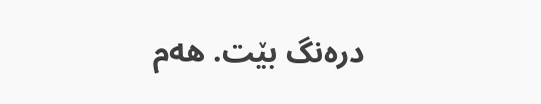درەنگ بێت. هەم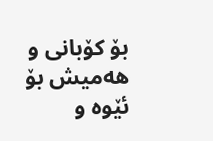بۆ کۆبانی و هەمیش بۆ ئێوە و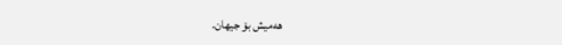هەمیش بۆ جیهان.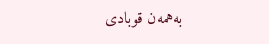بەهمەن قوبادی